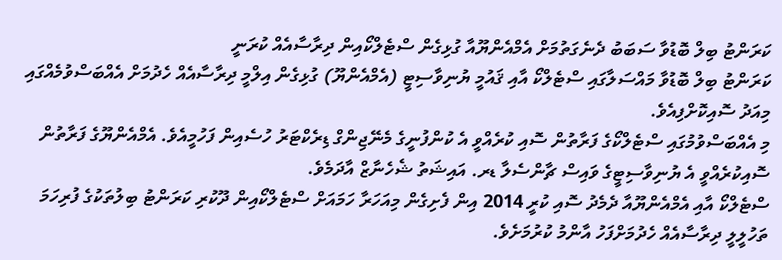ކަރަންޓު ބިލް ބޮޑުވާ ސަބަބު ދެނެގަތުމަށް އެމްއެންޔޫއާ ގުޅިގެން ސްޓެލްކޯއިން ދިރާސާއެއް ކުރަނީ
ކަރަންޓު ބިލް ބޮޑުވާ މައްސަލާގައި ސްޓެލްކޯ އާއި ޤައުމީ ޔުނިވާސިޓީ (އެމްއެންޔޫ) ގުޅިގެން އިލްމީ ދިރާސާއެއް ހެދުމަށް އެއްބަސްވުމެއްގައި މިއަދު ސޮއިކޮށްފިއެވެ.
މި އެއްބަސްވުމުގައި ސްޓެލްކޯގެ ފަރާތުން ސޮއި ކުރެއްވީ އެ ކުންފުނީގެ މެނޭޖިންގް ޑިރެކްޓަރު ހުސެއިން ފަހުމީއެވެ. އެމްއެންޔޫގެ ފަރާތުން ސޮއިކުރެއްވީ އެ ޔުނިވާސިޓީގެ ވައިސް ޗާންސެލާ ޑރ. އައިޝަތު ޝެހެނާޒް އާދަމެވެ.
ސްޓެލްކޯ އާއި އެމްއެންޔޫއާ ދެމެދު ސޮއި ކުރީ 2014 އިން ފެށިގެން މިއަހަރާ ހަމައަށް ސްޓެލްކޯއިން ދޫކުރި ކަރަންޓު ބިލުތަކުގެ ފުރިހަމަ ތަހުލީލީ ދިރާސާއެއް ހެދުމަށްފަހު އާންމު ކުރުމަށެވެ.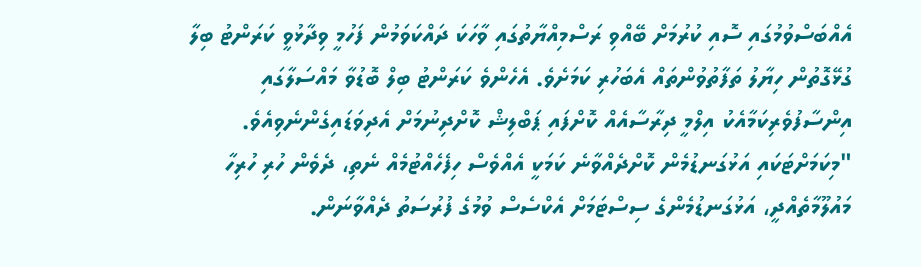އެއްބަސްވުމުގައި ސޮއި ކުރުމަށް ބޭއްވި ރަސްމިއްޔާތުގައި ވާހަކަ ދައްކަވަމުން ފަހުމީ ވިދާޅުވީ ކަރަންޓު ބިލާ ގުޅޭގޮތުން ހިޔާލު ތަފާތުވުންތައް އެބަހުރި ކަމަށެވެ. އެހެންވެ ކަރަންޓު ބިލް ބޮޑުވާ މައްސަލާގައި އިންސާފުވެރިކަމާއެކު އިލްމީ ދިރާސާއެއް ކޮށްފައި ޕަބްލިޝް ކޮށްދިނުމަށް އެދިވަޑައިގެންނެވިއެވެ.
"މިކަމަށްޓަކައި އަޅުގަނޑުމެން ކޮށްދެއްވާނެ ކަމަކީ އެއްވެސް ހިފެހެއްޓުމެއް ނެތި، ދެވެން ހުރި ހުރިހާ މައުލޫމާތެއްދީ، އަޅުގަނޑުމެންގެ ސިސްޓަމަށް އެކްސެސް ވުމުގެ ފުރުސަތު ދެއްވާނަން.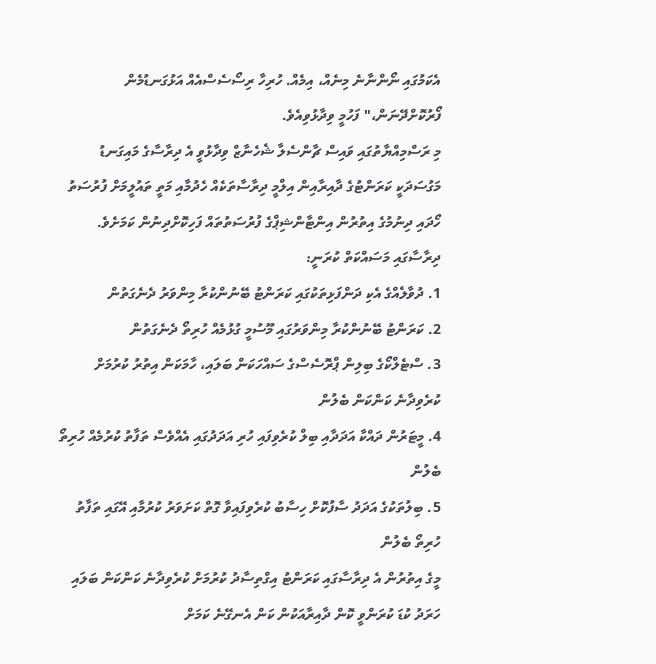އެކަމުގައި ނޯންނާނެ މިނެއް، އިމެއް. ހުރިހާ ރިސޯސެސްއެއް އަޅުގަނޑުމެން ފޯރުކޮށްދޭނަން،" ފަހުމީ ވިދާޅުވިއެވެ.
މި ރަސްމިއްޔާތުގައި ވައިސް ޗާންސެލާ ޝެހެނާޒް ވިދާޅުވީ އެ ދިރާސާގެ މައިގަނޑު މަގުސަދަކީ ކަރަންޓުގެ ދާއިރާއިން އިލްމީ ދިރާސާތަކެއް ހެދުމާއި މަތީ ތައުލީމަށް ފުރުސަތު ހޯދައި ދިނުމުގެ އިތުރުން އިންޓާންޝިޕްގެ ފުރުސަތުތައް ފަހިކޮށްދިނުން ކަމަށެވެ.
ދިރާސާގައި މަސައްކަތް ކުރަނީ:
1. ދުވާލެއްގެ އެކި ދަންފަޅިތަކުގައި ކަރަންޓު ބޭނުންކުރާ މިންވަރު ދެނެގަތުން
2. ކަރަންޓު ބޭނުންކުރާ މިންވަރުގައި މޫސުމީ ގުޅުމެއް ހުރިތޯ ދެނެގަތުން
3. ސްޓެލްކޯގެ ބިލިން ޕްރޮސެސްގެ ސައްހަކަން ބަލައި، ހާމަކަން އިތުރު ކުރުމަށް ކުރެވިދާނެ ކަންކަން ބެލުން
4. މީޓަރުން ދައްކާ އަދަދާއި ބިލް ކުރެވިފައި ހުރި އަދަދުގައި އެއްވެސް ތަފާތު ކުރުމެއް ހުރިތޯ ބެލުން
5. ބިލުތަކުގެ އަދަދު ސާފުކޮށް ހިސާބު ކުރެވިފައިވާ ގޮތް ކަށަވަރު ކުރުމާއި އޭގައި ތަފާތު ހުރިތޯ ބެލުން
މީގެ އިތުރުން އެ ދިރާސާގައި ކަރަންޓު އިގްތިސާދު ކުރުމަށް ކުރެވިދާނެ ކަންކަން ބަލައި ހަރަދު ކުޑަ ކުރަންވީ ކޮން ދާއިރާއަކުން ކަން އެނގޭނެ ކަމަށް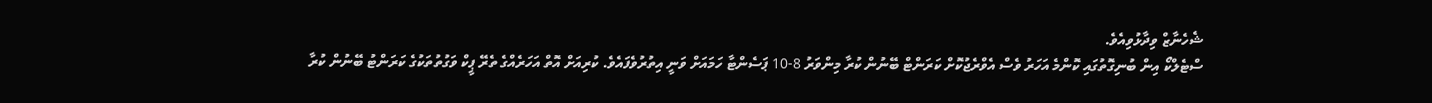ޝެހެނާޒް ވިދާޅުވިއެވެ.
ސްޓެލްކޯ އިން ބުނިގޮތުގައި ކޮންމެ އަހަރު ވެސް އެވްރެޖުކޮށް ކަރަންޓް ބޭނުން ކުރާ މިންވަރު 8-10 ޕަސެންޓާ ހަމައަށް ވަނީ އިތުރުވެފައެވެ. ކުރިއަށް އޮތް އަހަރެއްގެ ތެރޭ ޕީކް ވަގުތުތަކުގެ ކަރަންޓު ބޭނުން ކުރާ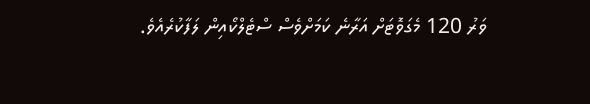ވަރު 120 މެގަވޮޓަށް އަރާނެ ކަމަށްވެސް ސްޓެލްކޯއިން ލަފާކުރެއެވެ.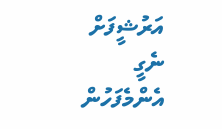އަރުޝީފަށް ނެގީ
އެންމެފަހުން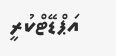އަޕްޑޭޓްކުރީ